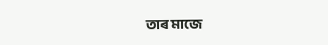তাৰ মাজে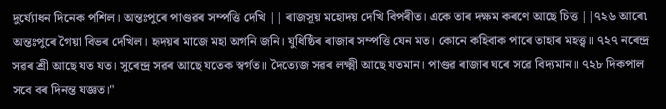দুৰ্য্যোধন দিনেক পশিল। অন্তঃপুৰে পাণ্ডৱৰ সম্পত্তি দেখি || ৰাজসূয় মহোদয় দেখি বিপৰীত। একে তাৰ দক্ষম কৰণে আছে চিত্ত ||৭২৬ আৰে৷ অন্তঃপুৰে গৈয়া বিভৰ দেখিল। হৃদয়ৰ মাজে মহা অগনি জনি। যুধিষ্ঠিৰ ৰাজাৰ সম্পত্তি যেন মত। কোনে কহিবাক পাৰে তাহাৰ মহত্ত্ব॥ ৭২৭ নৰেন্দ্ৰ সৱৰ শ্ৰী আছে যত যত। সুৰেন্দ্ৰ সৱৰ আছে যতেক স্বৰ্গত॥ দৈত্যেজ সৱৰ লক্ষ্মী আছে যতমান। পাণ্ডৱ ৰাজাৰ ঘৰে সৱে বিদ্যমান॥ ৭২৮ দিকপাল সবে বৰ দিনন্ত যজ্ঞত।"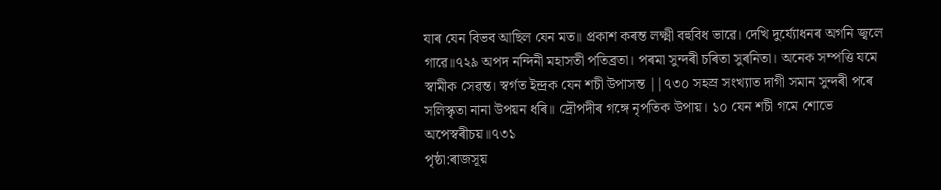যাৰ যেন বিভব আছিল যেন মত॥ প্ৰকাশ কৰন্ত লক্ষ্মী বহুবিধ ভাৱে। দেখি দুৰ্য্যোধনৰ অগনি জ্বলে গাৱে॥৭২৯ অপদ নন্দিনী মহাসতী পতিব্ৰতা। পৰমা সুন্দৰী চৰিতা সুৰনিতা। অনেক সম্পত্তি যমে স্বামীক সেৱন্ত। স্বৰ্গত ইন্দ্ৰক যেন শচী উপাসন্ত ||৭৩০ সহস্ৰ সংখ্যাত দাগী সমান সুন্দৰী পৰে সলিস্কৃতা নানা উপয়ন ধৰি॥ দ্ৰৌপদীৰ গঙ্গে নৃপতিক উপায়। ১০ যেন শচী গমে শোভে অপেস্বৰীচয়॥৭৩১
পৃষ্ঠা:ৰাজসূয়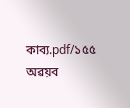কাব্য.pdf/১৫৫
অৱয়ব